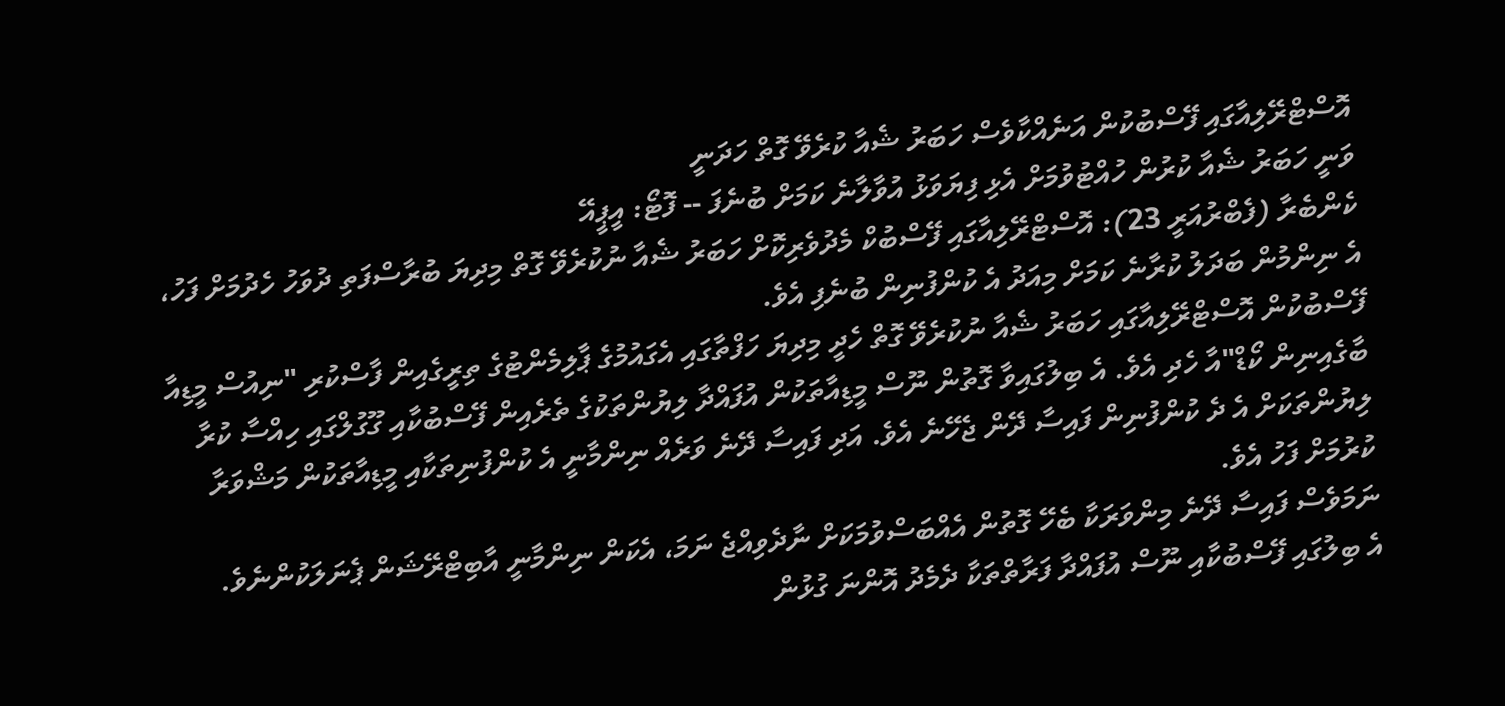އޮސްޓްރޭލިއާގައި ފޭސްބުކުން އަނެއްކާވެސް ހަބަރު ޝެއާ ކުރެވޭ ގޮތް ހަދަނީ
ވަނީ ހަބަރު ޝެއާ ކުރުން ހުއްޓުވުމަށް އެޅި ފިޔަވަޅު އުވާލާނެ ކަމަށް ބުނެފަ -- ފޮޓޯ: އީޕީއޭ
ކެންބެރާ (ފެބްރުއަރީ 23): އޮސްޓްރޭލިއާގައި ފޭސްބުކް މެދުވެރިކޮށް ހަބަރު ޝެއާ ނުކުރެވޭ ގޮތް މިދިޔަ ބުރާސްފަތި ދުވަހު ހެދުމަށް ފަހު، އެ ނިންމުން ބަދަލު ކުރާނެ ކަމަށް މިއަދު އެ ކުންފުނިން ބުނެފި އެވެ.
ފޭސްބުކުން އޮސްޓްރޭލިއާގައި ހަބަރު ޝެއާ ނުކުރެވޭ ގޮތް ހެދީ މިދިޔަ ހަފްތާގައި އެގައުމުގެ ޕާލިމެންޓުގެ ތިރީގެއިން ފާސްކުރި "ނިއުސް މީޑިއާ ބާގެއިނިން ކޯޑް"އާ ހެދި އެވެ. އެ ބިލުގައިވާ ގޮތުން ނޫސް މީޑިއާތަކުން އުފައްދާ ލިޔުންތަކުގެ ތެރެއިން ފޭސްބުކާއި ގޫގުލްގައި ހިއްސާ ކުރާ ލިޔުންތަކަށް އެ ދެ ކުންފުނިން ފައިސާ ދޭން ޖެހޭނެ އެވެ. އަދި ފައިސާ ދޭނެ ވަރެއް ނިންމާނީ އެ ކުންފުނިތަކާއި މީޑިއާތަކުން މަޝްވަރާ ކުރުމަށް ފަހު އެވެ.
ނަމަވެސް ފައިސާ ދޭނެ މިންވަރަކާ ބެހޭ ގޮތުން އެއްބަސްވުމަކަށް ނާދެވިއްޖެ ނަމަ، އެކަން ނިންމާނީ އާބިޓްރޭޝަން ޕެނަލަކުންނެވެ.
އެ ބިލުގައި ފޭސްބުކާއި ނޫސް އުފައްދާ ފަރާތްތަކާ ދެމެދު އޮންނަ ގުޅުން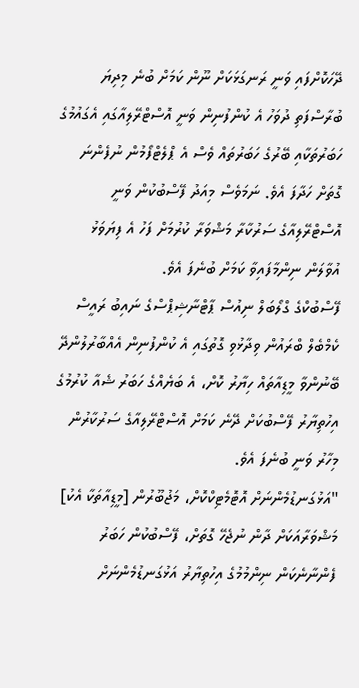ދޭހަކޮށްފައި ވަނީ ރަނގަޅަކަށް ނޫން ކަމަށް ބުނެ މިދިޔަ ބުރާސްފަތި ދުވަހު އެ ކުންފުނިން ވަނީ އޮސްޓްރޭލިއާގައި އެގައުމުގެ ހަބަރުތަކާއި ބޭރުގެ ހަބަރުތައް ވެސް އެ ޕްލެޓްފޯމުން ނުފެންނަ ގޮތަށް ހަދާފަ އެވެ. ނަމަވެސް މިއަދު ފޭސްބުކުން ވަނީ އޮސްޓްރޭލިއާގެ ސަރުކާރާ މަޝްވަރާ ކުރުމަށް ފަހު އެ ފިޔަވަޅު އުވާލަން ނިންމާފައިވާ ކަމަށް ބުނެފަ އެވެ.
ފޭސްބުކްގެ ގްލޯބަލް ނިއުސް ޕާޓްނާޝިޕްސްގެ ނައިބު ރައީސް ކެމްބެލް ބްރައުން ވިދާޅުވި ގޮތުގައި އެ ކުންފުނިން އެއްބާރުލުންދޭ ބޭނުންވާ މީޑިއާތައް ހިޔާރު ކޮށް، އެ ބަޔެއްގެ ހަބަރު ޝެއާ ކުރުމުގެ އިހުތިޔާރު ފޭސްބުކަށް ދޭނެ ކަމަށް އޮސްޓްރޭލިއާގެ ސަރުކާރުން މިހާރު ވަނީ ބުނެފަ އެވެ.
"އަޅުގަނޑުމެންނަށް އޮޓޮމެޓިކްކޮށް، މަޖުބޫރުން [މީޑިއާތަކާ އެކު] މަޝްވަރާއަކަށް ދާން ނުޖެހޭ ގޮތަށް، ފޭސްބުކުން ހަބަރު ފެންނާނެކަން ނިންމުމުގެ އިހުތިޔާރު އަޅުގަނޑުމެންނަށް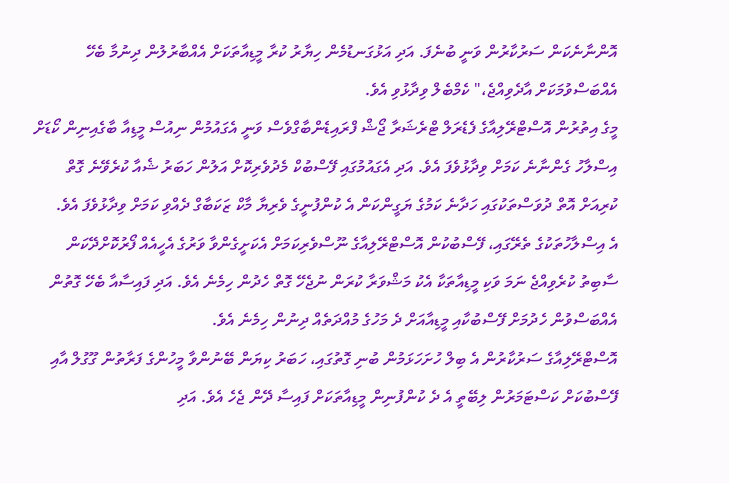އޮންނާނެކަން ސަރުކާރުން ވަނީ ބުނެފަ. އަދި އަޅުގަނޑުމެން ހިޔާރު ކުރާ މީޑިއާތަކަށް އެއްބާރުލުން ދިނުމާ ބެހޭ އެއްބަސްވުމަކަށް އާދެވިއްޖެ،" ކެމްބެލް ވިދާޅުވި އެވެ.
މީގެ އިތުރުން އޮސްޓްރޭލިއާގެ ފެޑެރަލް ޓްރެޝަރާ ޖޯޝް ފްރައިޑެންބާގްވެސް ވަނީ އެގައުމުން ނިއުސް މީޑިއާ ބާގެއިނިން ކޯޑަށް އިސްލާހު ގެންނާނެ ކަމަށް ވިދާޅުވެފަ އެވެ. އަދި އެގައުމުގައި ފޭސްބުކް މެދުވެރިކޮށް އަލުން ހަބަރު ޝެއާ ކުރެވޭނެ ގޮތް ކުރިއަށް އޮތް ދުވަސްތަކުގައި ހަދާނެ ކަމުގެ ޔަގީންކަން އެ ކުންފުނީގެ ވެރިޔާ މާކް ޒަކަބާގް ދެއްވި ކަމަށް ވިދާޅުވެފަ އެވެ.
އެ އިސްލާހުތަކުގެ ތެރޭގައި، ފޭސްބުކުން އޮސްޓްރޭލިއާގެ ނޫސްވެރިކަމަށް އެކަށީގެންވާ ވަރުގެ އެހީއެއް ފޯރުކޮށްދޭކަން ސާބިތު ކުރެވިއްޖެ ނަމަ ވަކި މީޑިއާތަކާ އެކު މަޝްވަރާ ކުރަން ނުޖެހޭ ގޮތް ހެދުން ހިމެނެ އެވެ. އަދި ފައިސާއާ ބެހޭ ގޮތުން އެއްބަސްވުން ހެދުމަށް ފޭސްބުކާއި މީޑިއާއަށް ދެ މަހުގެ މުއްދަތެއް ދިނުން ހިމެނެ އެވެ.
އޮސްޓްރޭލިއާގެ ސަރުކާރުން އެ ބިލް ހުށަހަޅަމުން ބުނި ގޮތުގައި، ހަބަރު ކިޔަން ބޭނުންވާ މީހުންގެ ފަރާތުން ގޫގުލް އާއި ފޭސްބުކަށް ކަސްޓަމަރުން ލިބޭތީ އެ ދެ ކުންފުނިން މީޑިއާތަކަށް ފައިސާ ދޭން ޖެހެ އެވެ. އަދި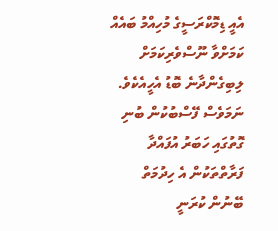އެއީ ޑިމޮކްރަސީގެ މުހިއްމު ބައެއް ކަމަށްވާ ނޫސްވެރިކަމަށް ލިބިގެންދާނެ ބޮޑު އެހީއެކެވެ.
ނަމަވެސް ފޭސްބުކުން ބުނި ގޮތުގައި ހަބަރު އުފައްދާ ފަރާތްތަކުން އެ ހިދުމަތް ބޭނުން ކުރަނީ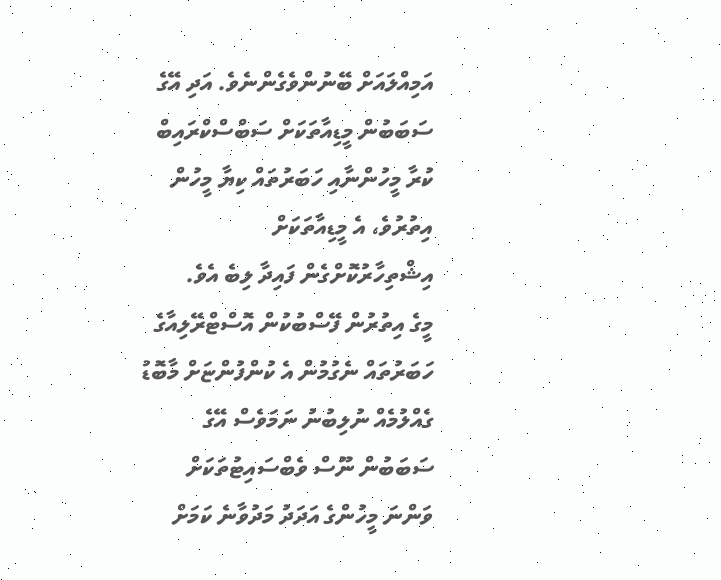އަމިއްލައަށް ބޭނުންވެގެންނެވެ. އަދި އޭގެ ސަބަބުން މީޑިއާތަކަށް ސަބްސްކްރައިބް ކުރާ މީހުންނާއި ހަބަރުތައް ކިޔާ މީހުން އިތުރުވެ، އެ މީޑިއާތަކަށް އިޝްތިހާރުކޮށްގެން ފައިދާ ލިބެ އެވެ.
މީގެ އިތުރުން ފޭސްބުކުން އޮސްޓްރޭލިއާގެ ހަބަރުތައް ނެގުމުން އެ ކުންފުންޏަށް މާބޮޑު ގެއްލުމެއް ނުލިބުނު ނަމަވެސް އޭގެ ސަބަބުން ނޫސް ވެބްސައިޓުތަކަށް ވަންނަ މީހުންގެ އަދަދު މަދުވާނެ ކަމަށް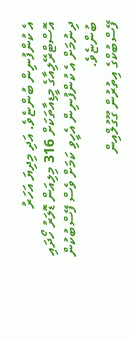އެ ކުންފުނިން ބުންޏެވެ. އަދި މިދިޔަ އަހަރު އޮސްޓްރޭލިއާގެ މީޑިއާތަކަށް 316 މިލިއަން ޑޮލަރު ހޯދައި ދިނުމަށް އެ ކުންފުނިން އެހީވި ކަމަށް ވެސް ފޭސްބުކުން ބުންޏެވެ.
ފޭސްބުކްގެ އިތުރުން ގޫގުލްއިން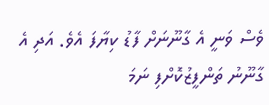ވެސް ވަނީ އެ ގާނޫނަށް ފާޑު ކިޔާފަ އެވެ. އަދި އެ ގާނޫނު ތަންފީޒުކޮށްފި ނަމަ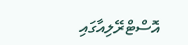އޮސްޓްރޭލިއާގައި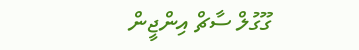ގޫގުލް ސާޗް އިންޖީން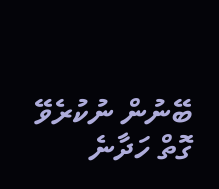ބޭނުން ނުކުރެވޭ ގޮތް ހަދާނެ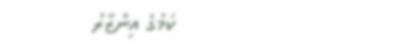ކަމުގެ އިންޒާރު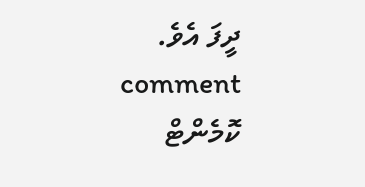ދީފަ އެވެ.
comment ކޮމެންޓް